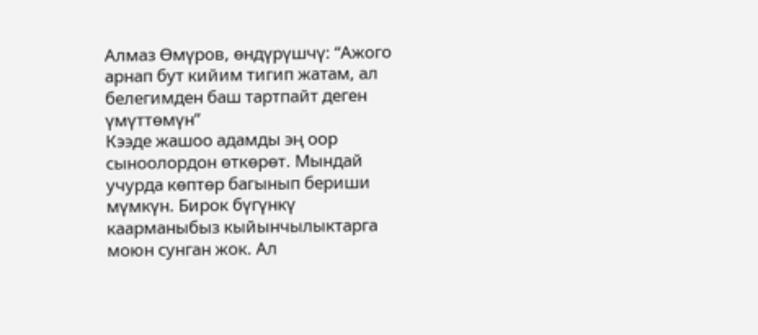Алмаз Өмүров, өндүрүшчү: “Ажого арнап бут кийим тигип жатам, ал белегимден баш тартпайт деген үмүттөмүн”
Кээде жашоо адамды эң оор сыноолордон өткөрөт. Мындай учурда көптөр багынып бериши мүмкүн. Бирок бүгүнкү каарманыбыз кыйынчылыктарга моюн сунган жок. Ал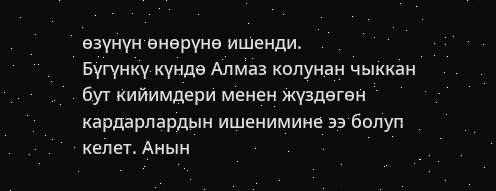өзүнүн өнөрүнө ишенди.
Бүгүнкү күндө Алмаз колунан чыккан бут кийимдери менен жүздөгөн кардарлардын ишенимине ээ болуп келет. Анын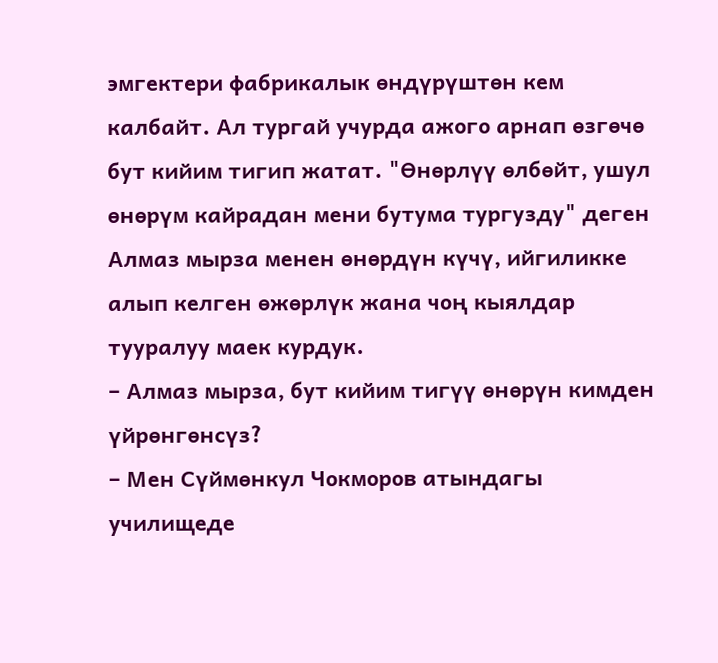эмгектери фабрикалык өндүрүштөн кем калбайт. Ал тургай учурда ажого арнап өзгөчө бут кийим тигип жатат. "Өнөрлүү өлбөйт, ушул өнөрүм кайрадан мени бутума тургузду" деген Алмаз мырза менен өнөрдүн күчү, ийгиликке алып келген өжөрлүк жана чоң кыялдар тууралуу маек курдук.
– Алмаз мырза, бут кийим тигүү өнөрүн кимден үйрөнгөнсүз?
– Мен Сүймөнкул Чокморов атындагы училищеде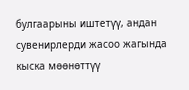булгаарыны иштетүү, андан сувенирлерди жасоо жагында кыска мөөнөттүү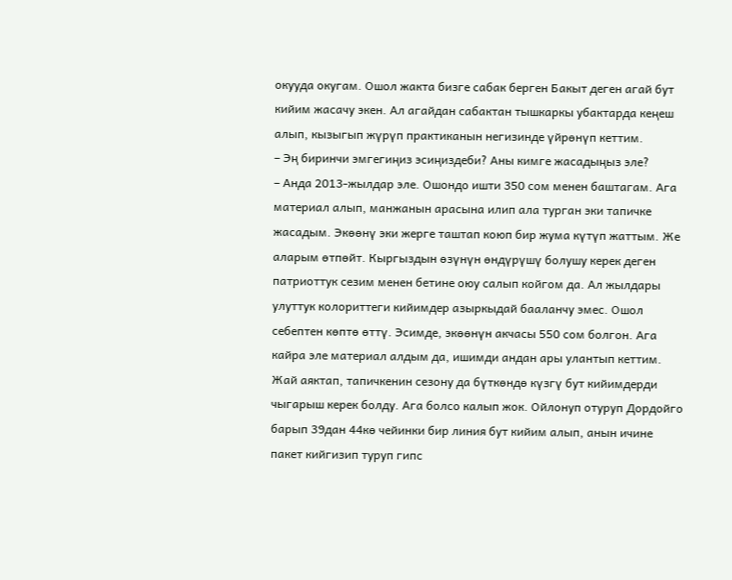окууда окугам. Ошол жакта бизге сабак берген Бакыт деген агай бут кийим жасачу экен. Ал агайдан сабактан тышкаркы убактарда кеңеш алып, кызыгып жүрүп практиканын негизинде үйрөнүп кеттим.
– Эң биринчи эмгегиңиз эсиңиздеби? Аны кимге жасадыңыз эле?
– Анда 2013-жылдар эле. Ошондо ишти 350 сом менен баштагам. Ага материал алып, манжанын арасына илип ала турган эки тапичке жасадым. Экөөнү эки жерге таштап коюп бир жума күтүп жаттым. Же аларым өтпөйт. Кыргыздын өзүнүн өндүрүшү болушу керек деген патриоттук сезим менен бетине оюу салып койгом да. Ал жылдары улуттук колориттеги кийимдер азыркыдай бааланчу эмес. Ошол себептен көптө өттү. Эсимде, экөөнүн акчасы 550 сом болгон. Ага кайра эле материал алдым да, ишимди андан ары улантып кеттим. Жай аяктап, тапичкенин сезону да бүткөндө күзгү бут кийимдерди чыгарыш керек болду. Ага болсо калып жок. Ойлонуп отуруп Дордойго барып 39дан 44кө чейинки бир линия бут кийим алып, анын ичине пакет кийгизип туруп гипс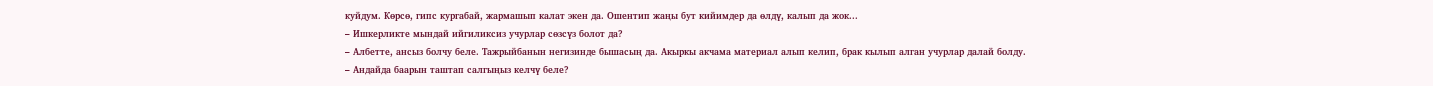куйдум. Көрсө, гипс кургабай, жармашып калат экен да. Ошентип жаңы бут кийимдер да өлдү, калып да жок...
– Ишкерликте мындай ийгиликсиз учурлар сөзсүз болот да?
– Албетте, ансыз болчу беле. Тажрыйбанын негизинде бышасың да. Акыркы акчама материал алып келип, брак кылып алган учурлар далай болду.
– Андайда баарын таштап салгыңыз келчү беле?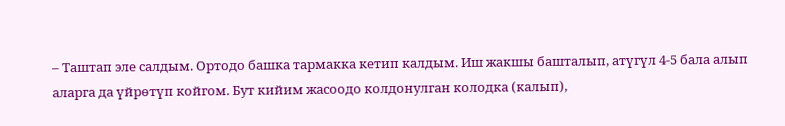– Таштап эле салдым. Ортодо башка тармакка кетип калдым. Иш жакшы башталып, атүгүл 4-5 бала алып аларга да үйрөтүп койгом. Бут кийим жасоодо колдонулган колодка (калып),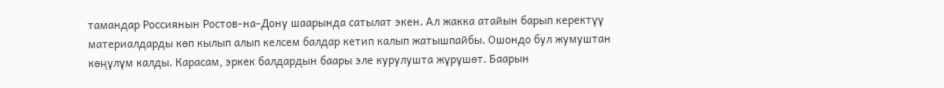тамандар Россиянын Ростов-на-Дону шаарында сатылат экен. Ал жакка атайын барып керектүү материалдарды көп кылып алып келсем балдар кетип калып жатышпайбы. Ошондо бул жумуштан көңүлүм калды. Карасам, эркек балдардын баары эле курулушта жүрүшөт. Баарын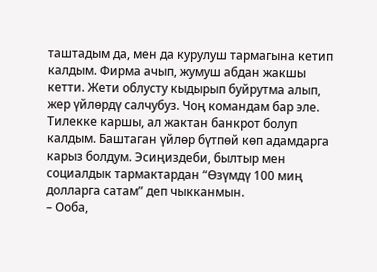таштадым да, мен да курулуш тармагына кетип калдым. Фирма ачып, жумуш абдан жакшы кетти. Жети облусту кыдырып буйрутма алып, жер үйлөрдү салчубуз. Чоң командам бар эле. Тилекке каршы, ал жактан банкрот болуп калдым. Баштаган үйлөр бүтпөй көп адамдарга карыз болдум. Эсиңиздеби, былтыр мен социалдык тармактардан “Өзүмдү 100 миң долларга сатам” деп чыкканмын.
– Ооба,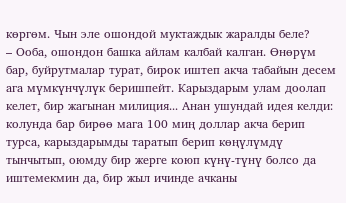көргөм. Чын эле ошондой муктаждык жаралды беле?
– Ооба, ошондон башка айлам калбай калган. Өнөрүм бар, буйрутмалар турат, бирок иштеп акча табайын десем ага мүмкүнчүлүк беришпейт. Карыздарым улам доолап келет, бир жагынан милиция... Анан ушундай идея келди: колунда бар бирөө мага 100 миң доллар акча берип турса, карыздарымды таратып берип көңүлүмдү тынчытып, оюмду бир жерге коюп күнү-түнү болсо да иштемекмин да, бир жыл ичинде ачканы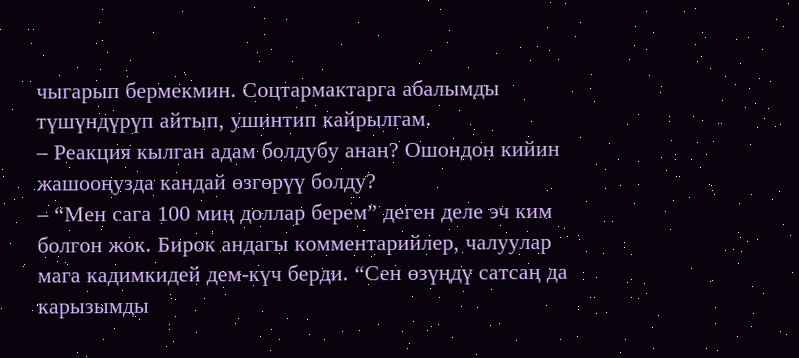чыгарып бермекмин. Соцтармактарга абалымды түшүндүрүп айтып, ушинтип кайрылгам.
– Реакция кылган адам болдубу анан? Ошондон кийин жашооңузда кандай өзгөрүү болду?
– “Мен сага 100 миң доллар берем” деген деле эч ким болгон жок. Бирок андагы комментарийлер, чалуулар мага кадимкидей дем-күч берди. “Сен өзүңдү сатсаң да карызымды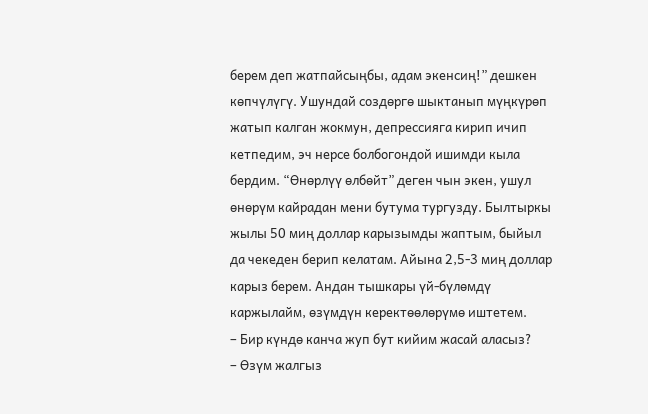берем деп жатпайсыңбы, адам экенсиң!” дешкен көпчүлүгү. Ушундай создөргө шыктанып мүңкүрөп жатып калган жокмун, депрессияга кирип ичип кетпедим, эч нерсе болбогондой ишимди кыла бердим. “Өнөрлүү өлбөйт” деген чын экен, ушул өнөрүм кайрадан мени бутума тургузду. Былтыркы жылы 50 миң доллар карызымды жаптым, быйыл да чекеден берип келатам. Айына 2,5-3 миң доллар карыз берем. Андан тышкары үй-бүлөмдү каржылайм, өзүмдүн керектөөлөрүмө иштетем.
– Бир күндө канча жуп бут кийим жасай аласыз?
– Өзүм жалгыз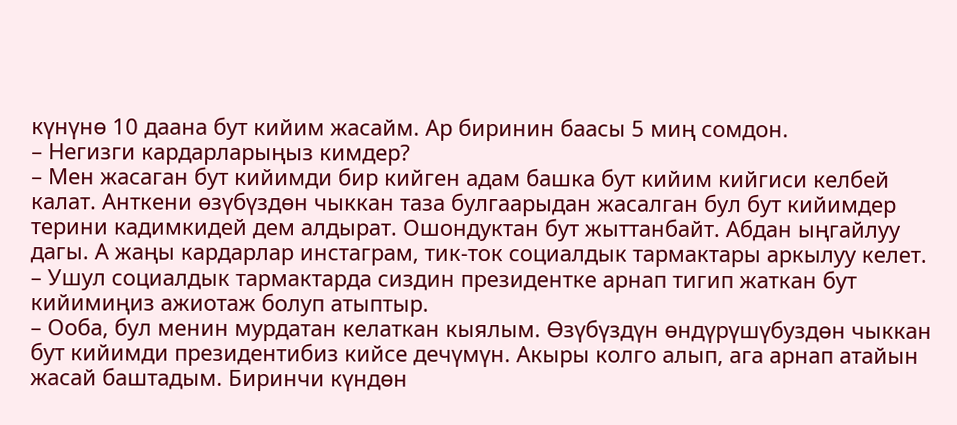күнүнө 10 даана бут кийим жасайм. Ар биринин баасы 5 миң сомдон.
– Негизги кардарларыңыз кимдер?
– Мен жасаган бут кийимди бир кийген адам башка бут кийим кийгиси келбей калат. Анткени өзүбүздөн чыккан таза булгаарыдан жасалган бул бут кийимдер терини кадимкидей дем алдырат. Ошондуктан бут жыттанбайт. Абдан ыңгайлуу дагы. А жаңы кардарлар инстаграм, тик-ток социалдык тармактары аркылуу келет.
– Ушул социалдык тармактарда сиздин президентке арнап тигип жаткан бут кийимиңиз ажиотаж болуп атыптыр.
– Ооба, бул менин мурдатан келаткан кыялым. Өзүбүздүн өндүрүшүбуздөн чыккан бут кийимди президентибиз кийсе дечүмүн. Акыры колго алып, ага арнап атайын жасай баштадым. Биринчи күндөн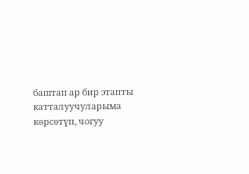баштап ар бир этапты катталуучуларыма көрсөтүп, чогуу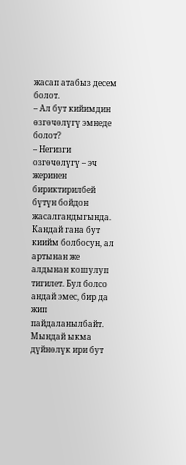жасап атабыз десем болот.
– Ал бут кийимдин өзгөчөлүгү эмнеде болот?
– Негизги озгөчөлүгү – эч жеринен бириктирилбей бүтүн бойдон жасалгандыгында. Кандай гана бут киийм болбосун, ал артынан же алдынан кошулуп тигилет. Бул болсо андай эмес, бир да жип пайдаланылбайт. Мындай ыкма дүйнөлүк ири бут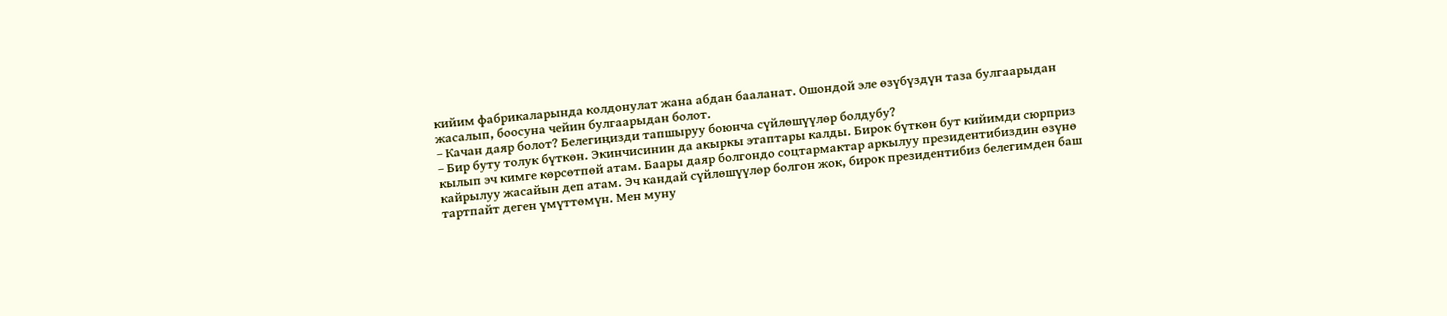кийим фабрикаларында колдонулат жана абдан бааланат. Ошондой эле өзүбүздүн таза булгаарыдан жасалып, боосуна чейин булгаарыдан болот.
– Качан даяр болот? Белегиңизди тапшыруу боюнча сүйлөшүүлөр болдубу?
– Бир буту толук бүткөн. Экинчисинин да акыркы этаптары калды. Бирок бүткөн бут кийимди сюрприз кылып эч кимге көрсөтпөй атам. Баары даяр болгондо соцтармактар аркылуу президентибиздин өзүнө кайрылуу жасайын деп атам. Эч кандай сүйлөшүүлөр болгон жок, бирок президентибиз белегимден баш тартпайт деген үмүттөмүн. Мен муну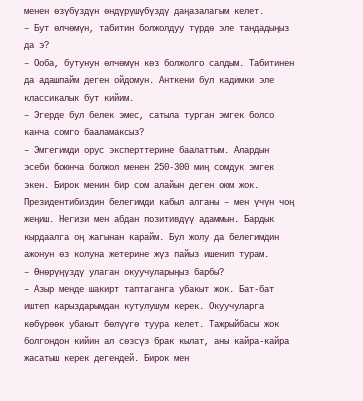менен өзүбүздүн өндүрүшүбүздү даңазалагым келет.
– Бут өлчөмүн, табитин болжолдуу түрдө эле тандадыңыз да э?
– Ооба, бутунун өлчөмүн көз болжолго салдым. Табитинен да адашпайм деген ойдомун. Анткени бул кадимки эле классикалык бут кийим.
– Эгерде бул белек эмес, сатыла турган эмгек болсо канча сомго бааламаксыз?
– Эмгегимди орус эксперттерине баалаттым. Алардын эсеби боюнча болжол менен 250-300 миң сомдук эмгек экен. Бирок менин бир сом алайын деген оюм жок. Президентибиздин белегимди кабыл алганы – мен үчүн чоң жеңиш. Негизи мен абдан позитивдүү адаммын. Бардык кырдаалга оң жагынан карайм. Бул жолу да белегимдин ажонун өз колуна жетерине жүз пайыз ишенип турам.
– Өнөрүңүздү улаган окуучуларыңыз барбы?
– Азыр менде шакирт таптаганга убакыт жок. Бат-бат иштеп карыздарымдан кутулушум керек. Окуучуларга көбүрөөк убакыт бөлүүгө туура келет. Тажрыйбасы жок болгондон кийин ал сөзсүз брак кылат, аны кайра-кайра жасатыш керек дегендей. Бирок мен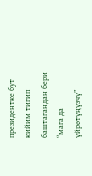президентке бут кийим тигип баштагандан бери “мага да үйрөтүңүзчү”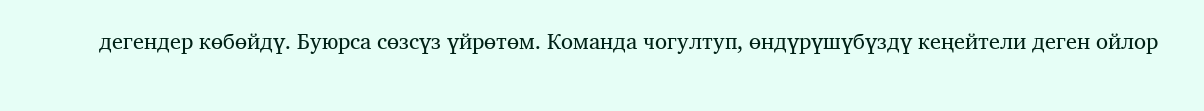дегендер көбөйдү. Буюрса сөзсүз үйрөтөм. Команда чогултуп, өндүрүшүбүздү кеңейтели деген ойлор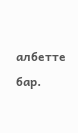албетте бар.